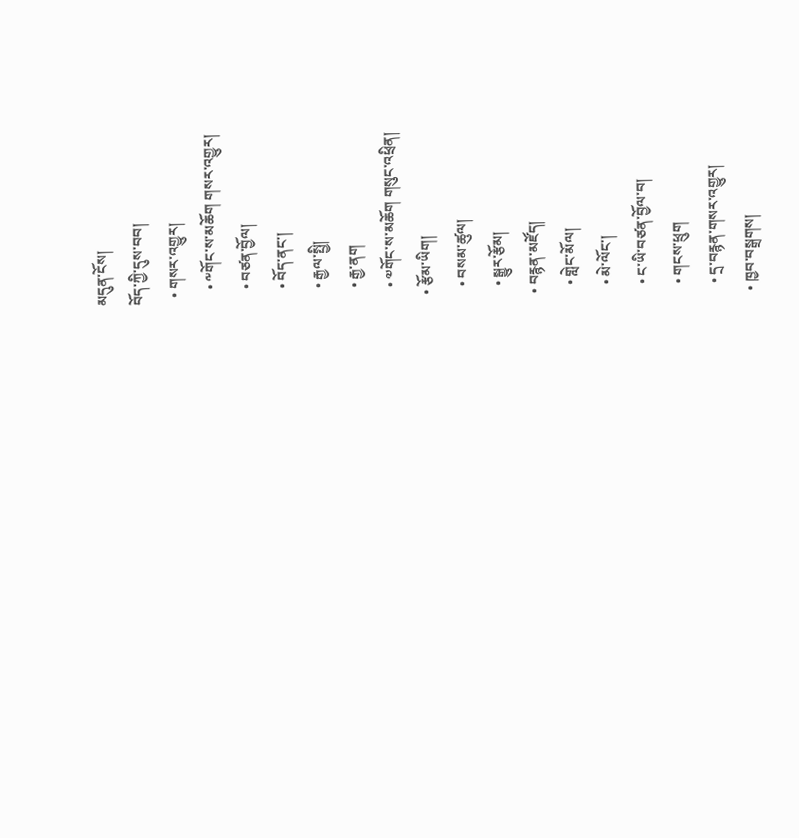མདུན་ངོས།
བོད་ཀྱི་དུས་བབ།
  • གསར་འགྱུར།
    • ༸གོང་ས་མཆོག གསར་འགྱུར།
    • བཙན་བྱོལ།
    • བོད་ནང་།
    • རྒྱལ་སྤྱི།
    • རྒྱ་ནག
    • ༧གོང་ས་མཆོག གསུང་འཕྲིན།
  • རྩོམ་ཡིག།
    • བསམ་ཚུལ།
    • སྒྱུར་རྩོམ།
  • བརྙན་མཛོད།
    • གླེང་མོལ།
    • མེ་ལོང་།
    • ང་ཡི་བཙན་བྱོལ་བ།
    • གངས་ཕྲུག
    • དྲ་བརྙན་གསར་འགྱུར།
  • ཁྱབ་བསྒྲགས།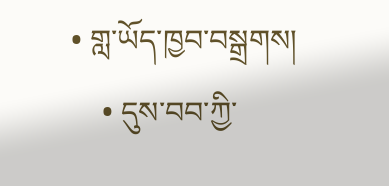• གླ་ཡོད་ཁྱབ་བསྒྲགས།
    • དུས་བབ་ཀྱི་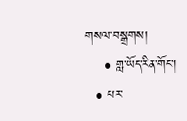གསལ་བསྒྲགས།
    • གླ་ཡོད་རིན་གོང་།
  • པར་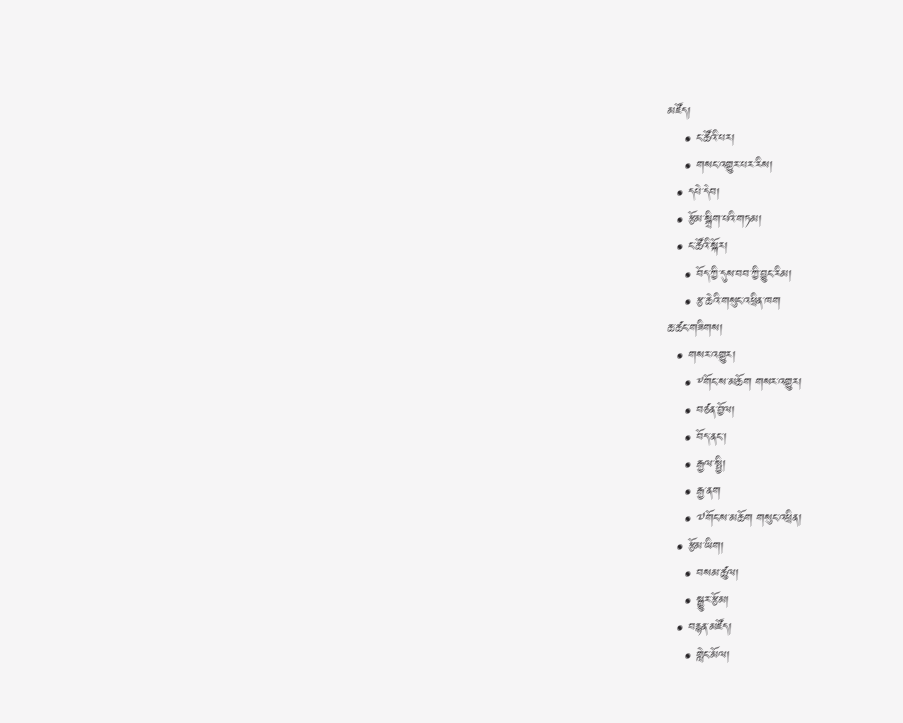མཛོད།
    • ང་ཚོའི་པར།
    • གསང་འགྱུར་པར་རིས།
  • དཔེ་དེབ།
  • རྩོམ་སྒྲིག་པའི་གཏམ།
  • ང་ཚོའི་སྐོར།
    • བོད་ཀྱི་དུས་བབ་ཀྱི་བྱུང་རིམ།
    • རྩ་ཆེའི་གསུང་འཕྲིན་ཁག
ཆ་ཚང་གཟིགས།
  • གསར་འགྱུར།
    • ༸གོང་ས་མཆོག གསར་འགྱུར།
    • བཙན་བྱོལ།
    • བོད་ནང་།
    • རྒྱལ་སྤྱི།
    • རྒྱ་ནག
    • ༧གོང་ས་མཆོག གསུང་འཕྲིན།
  • རྩོམ་ཡིག།
    • བསམ་ཚུལ།
    • སྒྱུར་རྩོམ།
  • བརྙན་མཛོད།
    • གླེང་མོལ།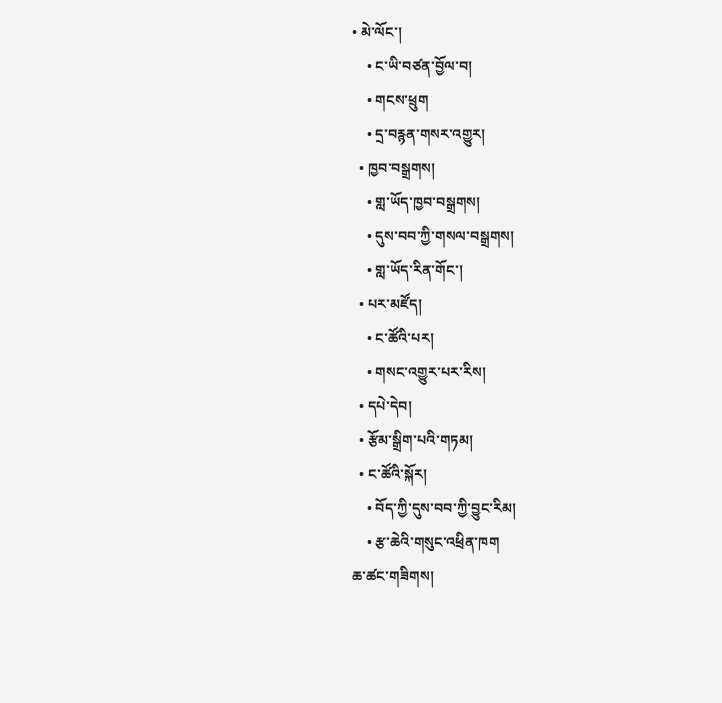• མེ་ལོང་།
    • ང་ཡི་བཙན་བྱོལ་བ།
    • གངས་ཕྲུག
    • དྲ་བརྙན་གསར་འགྱུར།
  • ཁྱབ་བསྒྲགས།
    • གླ་ཡོད་ཁྱབ་བསྒྲགས།
    • དུས་བབ་ཀྱི་གསལ་བསྒྲགས།
    • གླ་ཡོད་རིན་གོང་།
  • པར་མཛོད།
    • ང་ཚོའི་པར།
    • གསང་འགྱུར་པར་རིས།
  • དཔེ་དེབ།
  • རྩོམ་སྒྲིག་པའི་གཏམ།
  • ང་ཚོའི་སྐོར།
    • བོད་ཀྱི་དུས་བབ་ཀྱི་བྱུང་རིམ།
    • རྩ་ཆེའི་གསུང་འཕྲིན་ཁག
ཆ་ཚང་གཟིགས།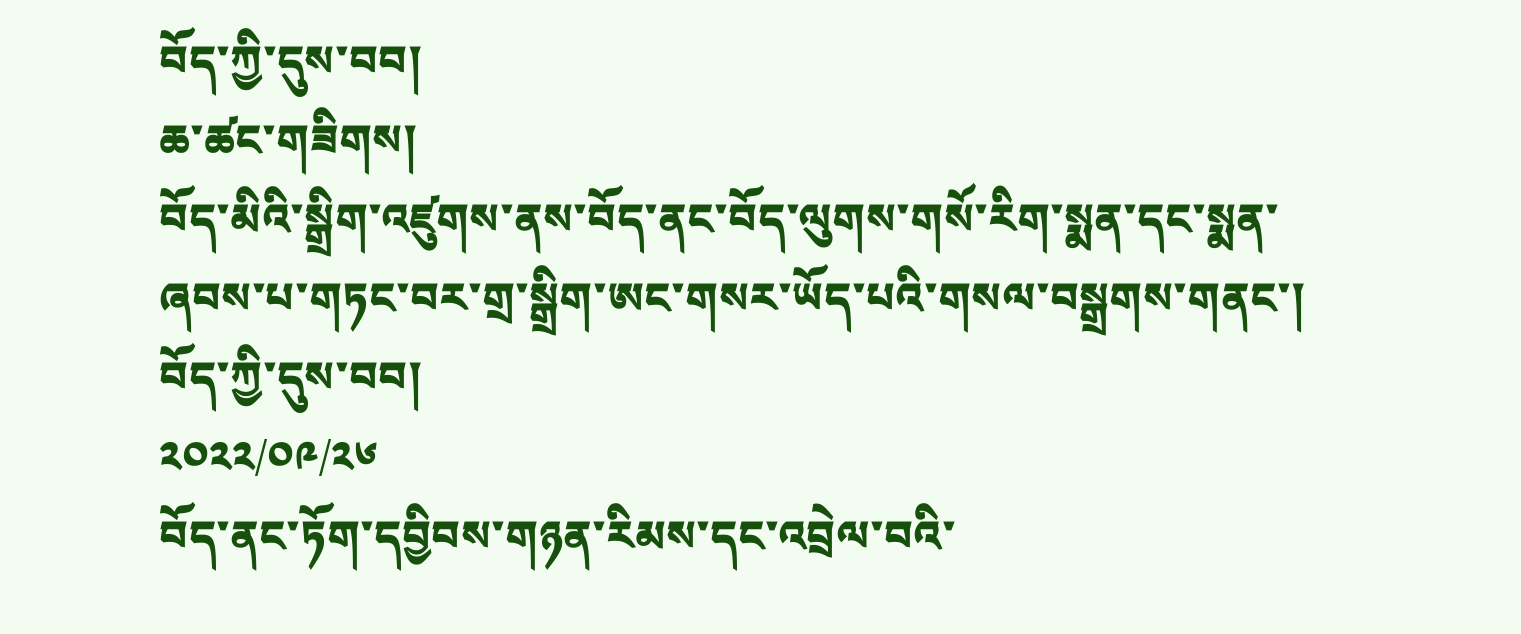བོད་ཀྱི་དུས་བབ།
ཆ་ཚང་གཟིགས།
བོད་མིའི་སྒྲིག་འཛུགས་ནས་བོད་ནང་བོད་ལུགས་གསོ་རིག་སྨན་དང་སྨན་ཞབས་པ་གཏང་བར་གྲ་སྒྲིག་ཨང་གསར་ཡོད་པའི་གསལ་བསྒྲགས་གནང་།
བོད་ཀྱི་དུས་བབ།
༢༠༢༢/༠༩/༢༦
བོད་ནང་ཏོག་དབྱིབས་གཉན་རིམས་དང་འབྲེལ་བའི་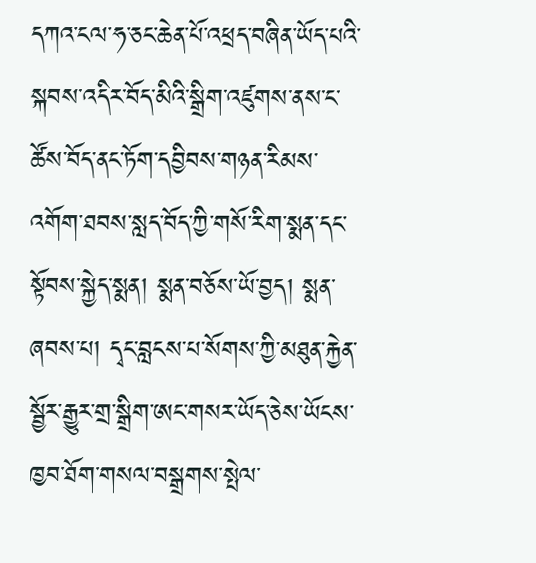དཀའ་ངལ་ཧ་ཅང་ཆེན་པོ་འཕྲད་བཞིན་ཡོད་པའི་སྐབས་འདིར་བོད་མིའི་སྒྲིག་འཛུགས་ནས་ང་ཚོས་བོད་ནང་ཏོག་དབྱིབས་གཉན་རིམས་འགོག་ཐབས་སླད་བོད་ཀྱི་གསོ་རིག་སྨན་དང་སྟོབས་སྐྱེད་སྨན། སྨན་བཅོས་ཡོ་བྱད། སྨན་ཞབས་པ། དྭང་བླངས་པ་སོགས་ཀྱི་མཐུན་རྐྱེན་སྦྱོར་རྒྱུར་གྲ་སྒྲིག་ཨང་གསར་ཡོད་ཅེས་ཡོངས་ཁྱབ་ཐོག་གསལ་བསྒྲགས་སྤེལ་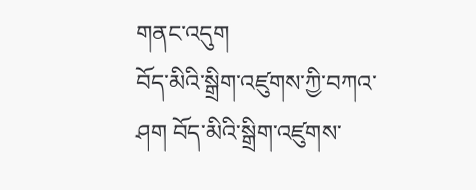གནང་འདུག
བོད་མིའི་སྒྲིག་འཛུགས་ཀྱི་བཀའ་ཤག བོད་མིའི་སྒྲིག་འཛུགས་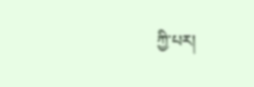ཀྱི་པར།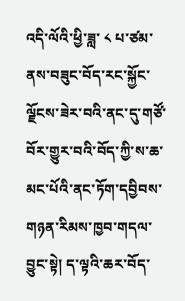འདི་ལོའི་ཕྱི་ཟླ་ ༨ པ་ཙམ་ནས་བཟུང་བོད་རང་སྐྱོང་ལྗོངས་ཟེར་བའི་ནང་དུ་གཙོ་བོར་གྱུར་བའི་བོད་ཀྱི་ས་ཆ་མང་པོའི་ནང་ཏོག་དབྱིབས་གཉན་རིམས་ཁྱབ་གདལ་བྱུང་སྟེ། ད་ལྟའི་ཆར་བོད་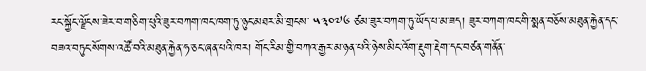རང་སྐྱོང་ལྗོངས་ཟེར་བ་གཅིག་པུའི་ཟུར་བཀག་ཁང་ཁག་ཏུ་ཉུང་མཐར་མི་གྲངས་ ༥༣༠༧༦ ཙམ་ཟུར་བཀག་ཏུ་ཡོད་པ་མ་ཟད། ཟུར་བཀག་ཁང་གི་སྨན་བཅོས་མཐུན་རྐྱེན་དང་བཟའ་བཏུང་སོགས་འཚོ་བའི་མཐུན་རྐྱེན་ཧ་ཅང་ཞན་པའི་ཁར། གོང་རིམ་གྱི་བཀའ་རྒྱར་མ་ཉན་པའི་ཉེས་མིང་འོག་རྡུག་རྡེག་དང་བཙན་གནོན་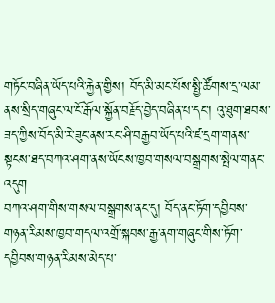གཏོང་བཞིན་ཡོད་པའི་རྐྱེན་གྱིས། བོད་མི་མང་པོས་སྤྱི་ཚོགས་དྲ་ལམ་ནས་སྲིད་གཞུང་ལ་ངོ་རྒོལ་སྐྱོན་བརྗོད་བྱེད་བཞིན་པ་དང་། འུ་ཐུག་ཐབས་ཟད་ཀྱིས་བོད་མི་རེ་ཟུང་ནས་རང་ཤི་བརྒྱབ་ཡོད་པའི་ཛ་དྲག་གནས་སྟངས་ཐད་བཀའ་ཤག་ནས་ཡོངས་ཁྱབ་གསལ་བསྒྲགས་སྤེལ་གནང་འདུག
བཀའ་ཤག་གིས་གསལ་བསྒྲགས་ནང་དུ། བོད་ནང་ཏོག་དབྱིབས་གཉན་རིམས་ཁྱབ་གདལ་འགྲོ་སྐབས་རྒྱ་ནག་གཞུང་གིས་ཏོག་དབྱིབས་གཉན་རིམས་མེད་པ་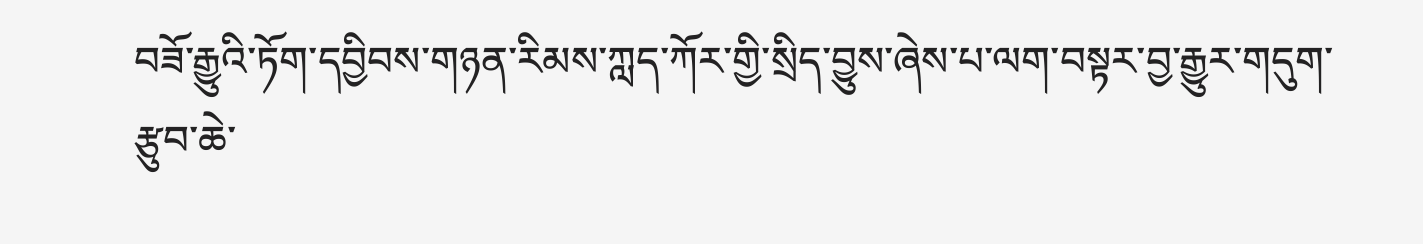བཟོ་རྒྱུའི་ཏོག་དབྱིབས་གཉན་རིམས་ཀླད་ཀོར་གྱི་སྲིད་བྱུས་ཞེས་པ་ལག་བསྟར་བྱ་རྒྱུར་གདུག་རྩུབ་ཆེ་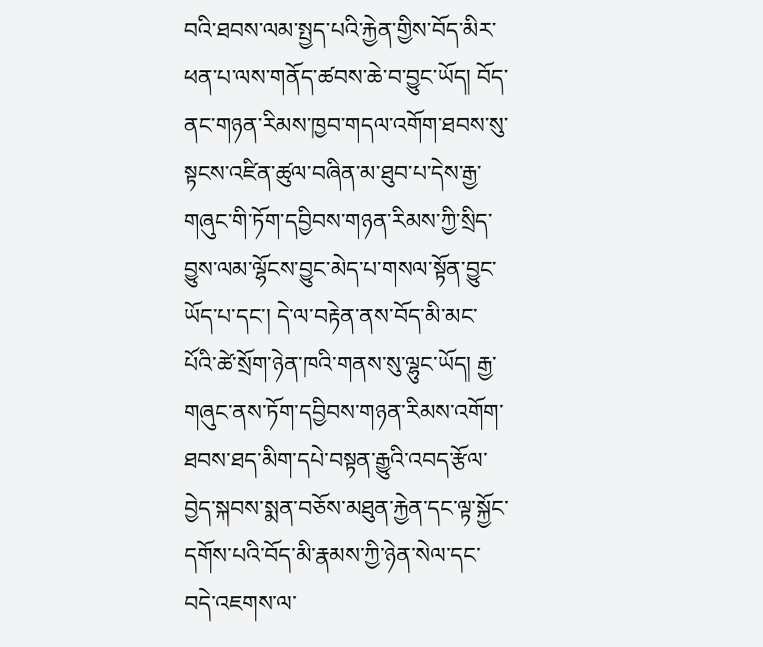བའི་ཐབས་ལམ་སྤྱད་པའི་རྐྱེན་གྱིས་བོད་མིར་ཕན་པ་ལས་གནོད་ཚབས་ཆེ་བ་བྱུང་ཡོད། བོད་ནང་གཉན་རིམས་ཁྱབ་གདལ་འགོག་ཐབས་སུ་སྟངས་འཛིན་ཚུལ་བཞིན་མ་ཐུབ་པ་དེས་རྒྱ་གཞུང་གི་ཏོག་དབྱིབས་གཉན་རིམས་ཀྱི་སྲིད་བྱུས་ལམ་ལྷོངས་བྱུང་མེད་པ་གསལ་སྟོན་བྱུང་ཡོད་པ་དང་། དེ་ལ་བརྟེན་ནས་བོད་མི་མང་པོའི་ཚེ་སྲོག་ཉེན་ཁའི་གནས་སུ་ལྷུང་ཡོད། རྒྱ་གཞུང་ནས་ཏོག་དབྱིབས་གཉན་རིམས་འགོག་ཐབས་ཐད་མིག་དཔེ་བསྟན་རྒྱུའི་འབད་རྩོལ་བྱེད་སྐབས་སྨན་བཅོས་མཐུན་རྐྱེན་དང་ལྟ་སྐྱོང་དགོས་པའི་བོད་མི་རྣམས་ཀྱི་ཉེན་སེལ་དང་བདེ་འཇགས་ལ་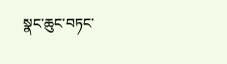སྣང་ཆུང་བཏང་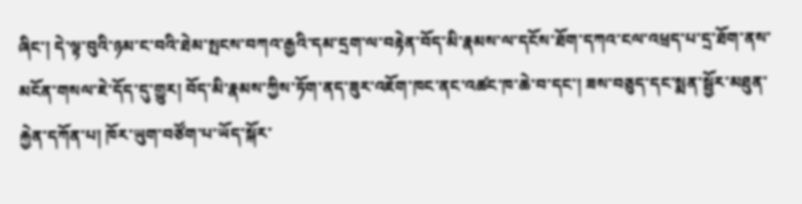ཞིང་། དེ་ལྟ་བུའི་ཉམ་ང་བའི་ཐེམ་སྤངས་བཀའ་རྒྱའི་དམ་དྲག་ལ་བརྟེན་བོད་མི་རྣམས་ལ་དངོས་ཐོག་དཀའ་ངལ་འཕྲད་པ་དྲ་ཐོག་ནས་མངོན་གསལ་ཇེ་དོད་དུ་གྱུར། བོད་མི་རྣམས་ཀྱིས་ཏོག་ནད་ཟུར་འཇོག་ཁང་ནང་འཚང་ཁ་ཆེ་བ་དང་། ཟས་བཅུད་དང་སྨན་སྦྱོར་མཐུན་རྐྱེན་དཀོན་པ། ཁོར་ཡུག་བཙོག་པ་ཡོད་སྐོར་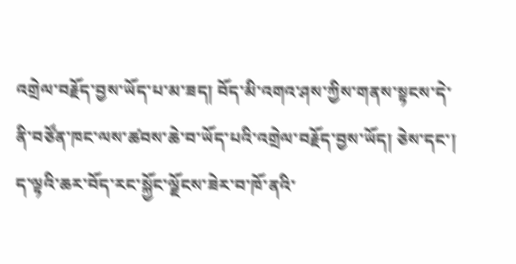འགྲེལ་བརྗོད་བྱས་ཡོད་པ་མ་ཟད། བོད་མི་འགའ་ཤས་ཀྱིས་གནས་སྟངས་དེ་ནི་བཙོན་ཁང་ལས་ཚབས་ཆེ་བ་ཡོད་པའི་འགྲེལ་བརྗོད་བྱས་ཡོད། ཅེས་དང་། ད་ལྟའི་ཆར་བོད་རང་སྐྱོང་ལྗོངས་ཟེར་བ་ཁོ་ནའི་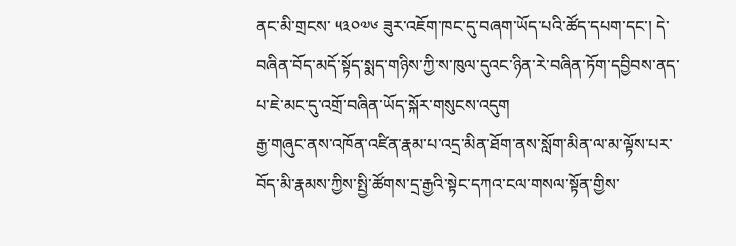ནང་མི་གྲངས་ ༥༣༠༧༦ ཟུར་འཇོག་ཁང་དུ་བཞག་ཡོད་པའི་ཚོད་དཔག་དང་། དེ་བཞིན་བོད་མདོ་སྟོད་སྨད་གཉིས་ཀྱི་ས་ཁུལ་དུའང་ཉིན་རེ་བཞིན་ཏོག་དབྱིབས་ནད་པ་ཇེ་མང་དུ་འགྲོ་བཞིན་ཡོད་སྐོར་གསུངས་འདུག
རྒྱ་གཞུང་ནས་འཁོན་འཛིན་རྣམ་པ་འདྲ་མིན་ཐོག་ནས་སློག་མིན་ལ་མ་ལྟོས་པར་བོད་མི་རྣམས་ཀྱིས་སྤྱི་ཚོགས་དྲ་རྒྱའི་སྟེང་དཀའ་ངལ་གསལ་སྟོན་གྱིས་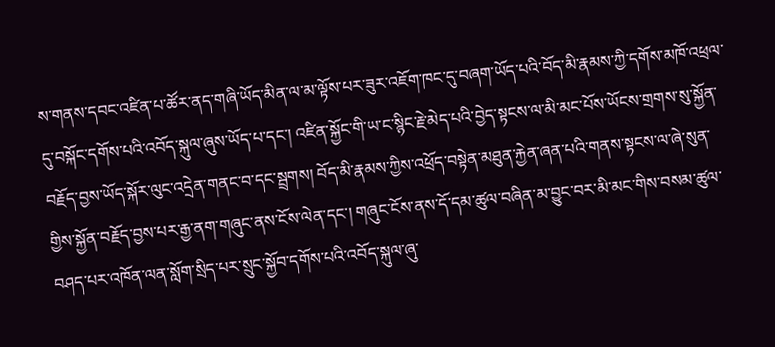ས་གནས་དབང་འཛིན་པ་ཚོར་ནད་གཞི་ཡོད་མིན་ལ་མ་ལྟོས་པར་ཟུར་འཇོག་ཁང་དུ་བཞག་ཡོད་པའི་བོད་མི་རྣམས་ཀྱི་དགོས་མཁོ་འཕྲལ་དུ་བསྐོང་དགོས་པའི་འབོད་སྐུལ་ཞུས་ཡོད་པ་དང་། འཛིན་སྐྱོང་གི་ཡ་ང་སྙིང་རྗེ་མེད་པའི་བྱེད་སྟངས་ལ་མི་མང་པོས་ཡོངས་གྲགས་སུ་སྐྱོན་བརྗོད་བྱས་ཡོད་སྐོར་ལུང་འདྲེན་གནང་བ་དང་སྦྲགས། བོད་མི་རྣམས་ཀྱིས་འཕྲོད་བསྟེན་མཐུན་རྐྱེན་ཞན་པའི་གནས་སྟངས་ལ་ཞེ་སུན་གྱིས་སྐྱོན་བརྗོད་བྱས་པར་རྒྱ་ནག་གཞུང་ནས་ངོས་ལེན་དང་། གཞུང་ངོས་ནས་དོ་དམ་ཚུལ་བཞིན་མ་བྱུང་བར་མི་མང་གིས་བསམ་ཚུལ་བཤད་པར་འཁོན་ལན་སློག་སྲིད་པར་སྲུང་སྐྱོབ་དགོས་པའི་འབོད་སྐུལ་ཞུ་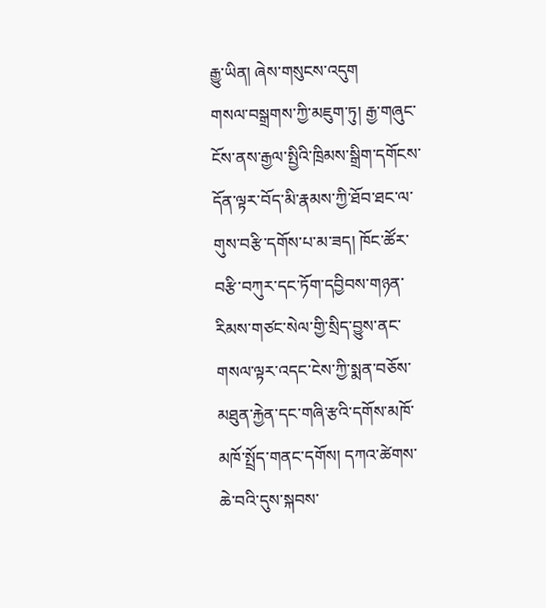རྒྱུ་ཡིན། ཞེས་གསུངས་འདུག
གསལ་བསྒྲགས་ཀྱི་མཇུག་ཏུ། རྒྱ་གཞུང་ངོས་ནས་རྒྱལ་སྤྱིའི་ཁྲིམས་སྒྲིག་དགོངས་དོན་ལྟར་བོད་མི་རྣམས་ཀྱི་ཐོབ་ཐང་ལ་གུས་བརྩི་དགོས་པ་མ་ཟད། ཁོང་ཚོར་བརྩི་བཀུར་དང་ཏོག་དབྱིབས་གཉན་རིམས་གཙང་སེལ་གྱི་སྲིད་བྱུས་ནང་གསལ་ལྟར་འདང་ངེས་ཀྱི་སྨན་བཅོས་མཐུན་རྐྱེན་དང་གཞི་རྩའི་དགོས་མཁོ་མཁོ་སྤྲོད་གནང་དགོས། དཀའ་ཚེགས་ཆེ་བའི་དུས་སྐབས་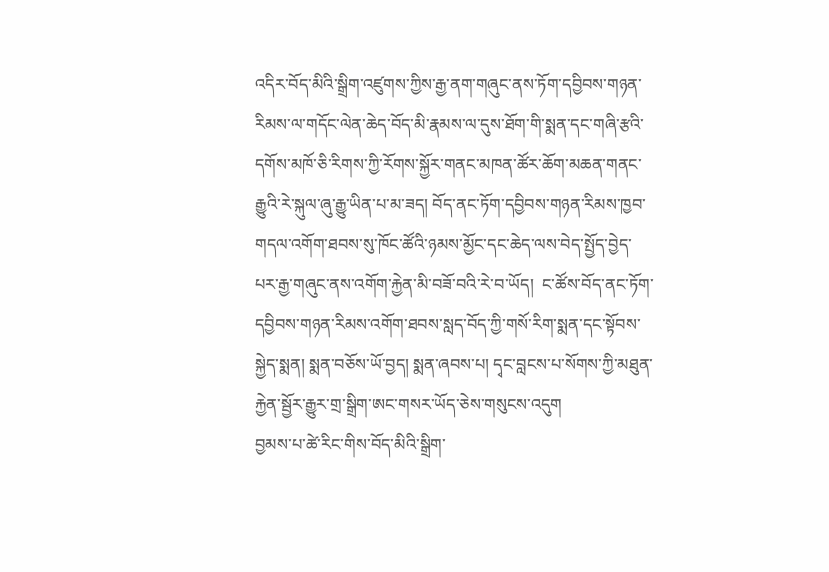འདིར་བོད་མིའི་སྒྲིག་འཛུགས་ཀྱིས་རྒྱ་ནག་གཞུང་ནས་ཏོག་དབྱིབས་གཉན་རིམས་ལ་གདོང་ལེན་ཆེད་བོད་མི་རྣམས་ལ་དུས་ཐོག་གི་སྨན་དང་གཞི་རྩའི་དགོས་མཁོ་ཅི་རིགས་ཀྱི་རོགས་སྐྱོར་གནང་མཁན་ཚོར་ཆོག་མཆན་གནང་རྒྱུའི་རེ་སྐུལ་ཞུ་རྒྱུ་ཡིན་པ་མ་ཟད། བོད་ནང་ཏོག་དབྱིབས་གཉན་རིམས་ཁྱབ་གདལ་འགོག་ཐབས་སུ་ཁོང་ཚོའི་ཉམས་མྱོང་དང་ཆེད་ལས་བེད་སྤྱོད་བྱེད་པར་རྒྱ་གཞུང་ནས་འགོག་རྐྱེན་མི་བཟོ་བའི་རེ་བ་ཡོད།  ང་ཚོས་བོད་ནང་ཏོག་དབྱིབས་གཉན་རིམས་འགོག་ཐབས་སླད་བོད་ཀྱི་གསོ་རིག་སྨན་དང་སྟོབས་སྐྱེད་སྨན། སྨན་བཅོས་ཡོ་བྱད། སྨན་ཞབས་པ། དྭང་བླངས་པ་སོགས་ཀྱི་མཐུན་རྐྱེན་སྦྱོར་རྒྱུར་གྲ་སྒྲིག་ཨང་གསར་ཡོད་ཅེས་གསུངས་འདུག
བྱམས་པ་ཚེ་རིང་གིས་བོད་མིའི་སྒྲིག་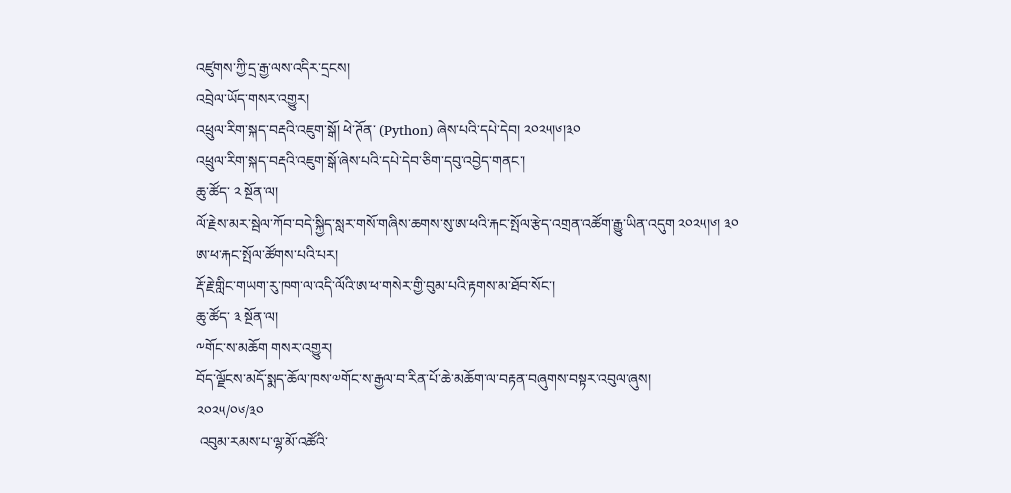འཛུགས་ཀྱི་དྲ་རྒྱ་ལས་འདིར་དྲངས།
འབྲེལ་ཡོད་གསར་འགྱུར།
འཕྲུལ་རིག་སྐད་བརྡའི་འཇུག་སྒོ། ཕེ་ཊོན་ (Python) ཞེས་པའི་དཔེ་དེབ། ༢༠༢༥།༦།༣༠
འཕྲུལ་རིག་སྐད་བརྡའི་འཇུག་སྒོ་ཞེས་པའི་དཔེ་དེབ་ཅིག་དབུ་འབྱེད་གནང་།
ཆུ་ཚོད་ ༢ སྔོན་ལ།
ལོ་རྗེས་མར་སྦེལ་ཀོབ་བདེ་སྐྱིད་སླར་གསོ་གཞིས་ཆགས་སུ་ཨ་ཕའི་རྐང་སྤོལ་རྩེད་འགྲན་འཚོག་རྒྱུ་ཡིན་འདུག ༢༠༢༥།༦། ༣༠ ཨ་ཕ་རྐང་སྤོལ་ཚོགས་པའི་པར།
རྡོ་རྗེ་གླིང་གཡག་རུ་ཁག་ལ་འདི་ལོའི་ཨ་ཕ་གསེར་གྱི་བུམ་པའི་རྟགས་མ་ཐོབ་སོང་།
ཆུ་ཚོད་ ༣ སྔོན་ལ།
༸གོང་ས་མཆོག གསར་འགྱུར།
བོད་ལྗོངས་མདོ་སྨད་ཆོལ་ཁས་༧གོང་ས་རྒྱལ་བ་རིན་པོ་ཆེ་མཆོག་ལ་བརྟན་བཞུགས་བསྟར་འབུལ་ཞུས།
༢༠༢༥/༠༦/༣༠
 འབུམ་རམས་པ་ལྷ་མོ་འཚོའི་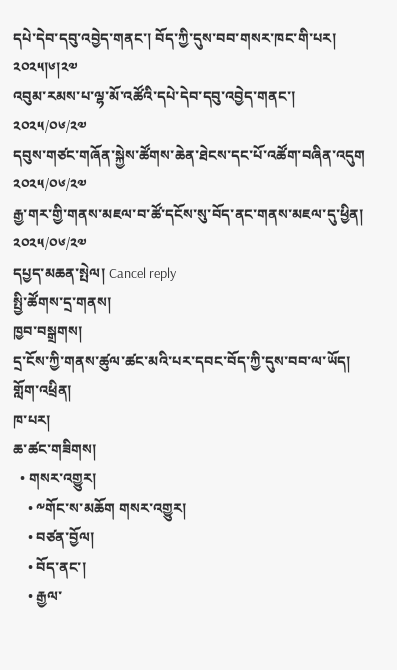དཔེ་དེབ་དབུ་འབྱེད་གནང་། བོད་ཀྱི་དུས་བབ་གསར་ཁང་གི་པར། ༢༠༢༥།༦།༢༧
འབུམ་རམས་པ་ལྷ་མོ་འཚོའི་དཔེ་དེབ་དབུ་འབྱེད་གནང་།
༢༠༢༥/༠༦/༢༧
དབུས་གཙང་གཞོན་སྐྱེས་ཚོགས་ཆེན་ཐེངས་དང་པོ་འཚོག་བཞིན་འདུག
༢༠༢༥/༠༦/༢༧
རྒྱ་གར་གྱི་གནས་མཇལ་བ་ཚོ་དངོས་སུ་བོད་ནང་གནས་མཇལ་དུ་ཕྱིན།
༢༠༢༥/༠༦/༢༧
དཔྱད་མཆན་སྤེལ། Cancel reply
སྤྱི་ཚོགས་དྲ་གནས།
ཁྱབ་བསྒྲགས།
དྲ་ངོས་ཀྱི་གནས་ཚུལ་ཚང་མའི་པར་དབང་བོད་ཀྱི་དུས་བབ་ལ་ཡོད།
གློག་འཕྲིན།
ཁ་པར།
ཆ་ཚང་གཟིགས།
  • གསར་འགྱུར།
    • ༸གོང་ས་མཆོག གསར་འགྱུར།
    • བཙན་བྱོལ།
    • བོད་ནང་།
    • རྒྱལ་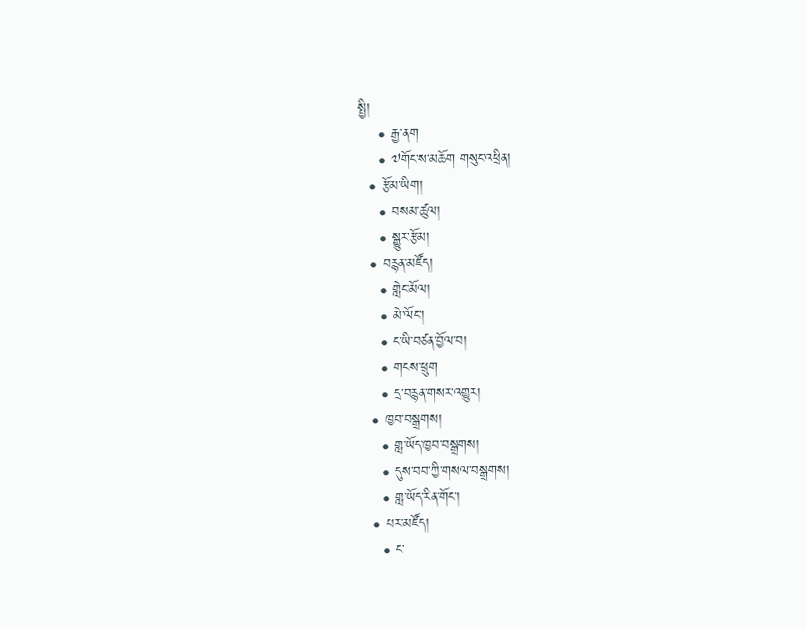སྤྱི།
    • རྒྱ་ནག
    • ༧གོང་ས་མཆོག གསུང་འཕྲིན།
  • རྩོམ་ཡིག།
    • བསམ་ཚུལ།
    • སྒྱུར་རྩོམ།
  • བརྙན་མཛོད།
    • གླེང་མོལ།
    • མེ་ལོང་།
    • ང་ཡི་བཙན་བྱོལ་བ།
    • གངས་ཕྲུག
    • དྲ་བརྙན་གསར་འགྱུར།
  • ཁྱབ་བསྒྲགས།
    • གླ་ཡོད་ཁྱབ་བསྒྲགས།
    • དུས་བབ་ཀྱི་གསལ་བསྒྲགས།
    • གླ་ཡོད་རིན་གོང་།
  • པར་མཛོད།
    • ང་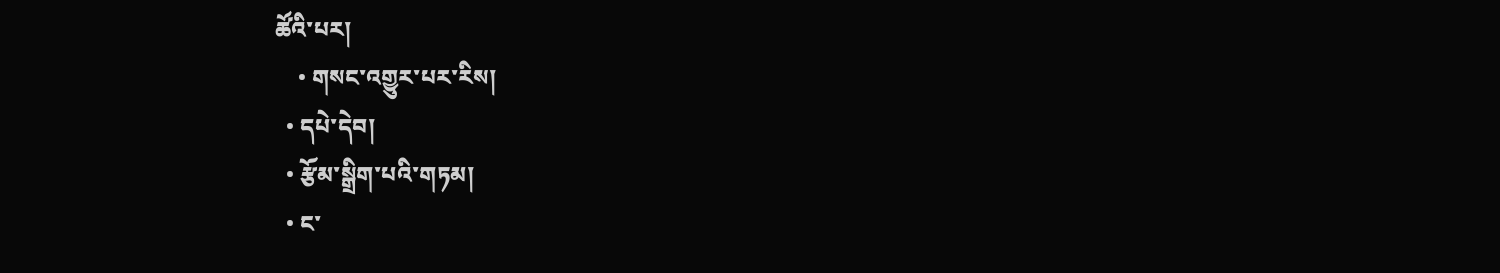ཚོའི་པར།
    • གསང་འགྱུར་པར་རིས།
  • དཔེ་དེབ།
  • རྩོམ་སྒྲིག་པའི་གཏམ།
  • ང་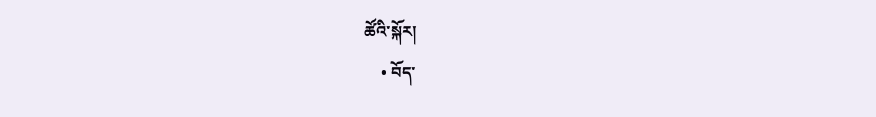ཚོའི་སྐོར།
    • བོད་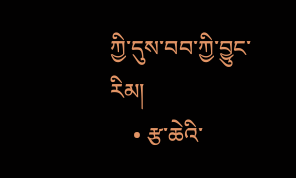ཀྱི་དུས་བབ་ཀྱི་བྱུང་རིམ།
    • རྩ་ཆེའི་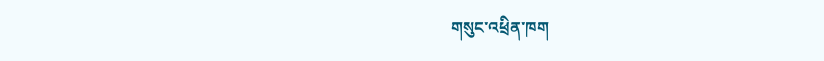གསུང་འཕྲིན་ཁག